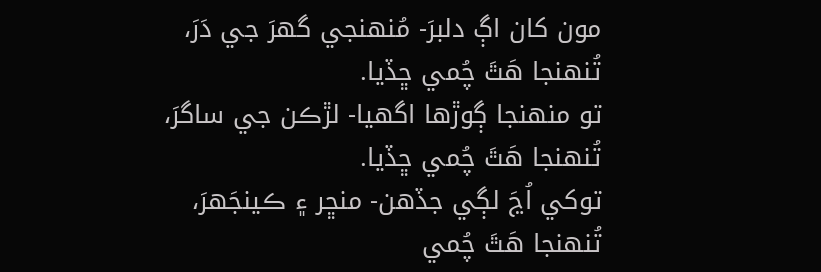مون کان اڳ دلبرَ- مُنهنجي گهرَ جي دَرَ،
تُنهنجا هَٿَ چُمي ڇڏيا.
تو منهنجا ڳوڙها اگهيا- لڙڪن جي ساگرَ،
تُنهنجا هَٿَ چُمي ڇڏيا.
توکي اُڃَ لڳي جڏهن- منڇر ۽ ڪينجَهرَ،
تُنهنجا هَٿَ چُمي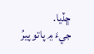ڇڏيا.
جيءَ ۾ پاتو پيرُ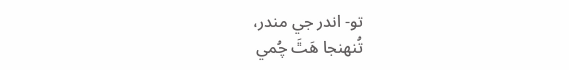تو- اندر جي مندر،
تُنهنجا هَٿَ چُمي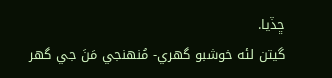ڇڏيا.
گيتن لئه خوشبو گهري- مُنهنجي مَنَ جي گهر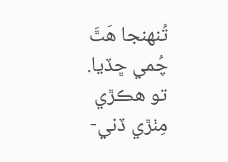تُنهنجا هَٿَ چُمي ڇڏيا.
تو هڪڙي مِٺڙي ڏني-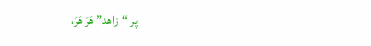پر “زاهد” هَرَ هَرَ،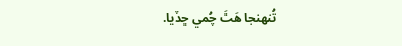تُنهنجا هَٿَ چُمي ڇڏيا.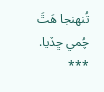تُنهنجا هَٿَ چُمي ڇڏيا.
***